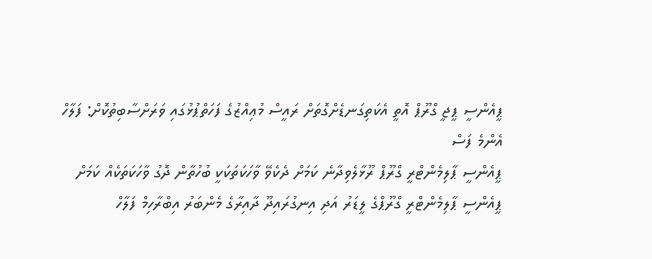ޕީއެންސީ ޕީޖީ ގްރޫޕް އޮތީ އެކަތިގަނޑެށްގޮތަށް ރައީސް މުޢިއްޒުގެ ފަހަތްޕުޅުގައި ވަރަށްސާބިތުކޮށް: ފަލާހް
އެންމެ ފަސް
ޕީއެންސީ ޕާލިމެންޓްރީ ގްރޫޕް ރޫޅާލެވިދާނެ ކަމަށް ދެކެވޭ ވާހަކަތަކަކީ ބުހުތާން ދޮގު ވާހަކަތަކެއް ކަމަށް ޕީއެންސީ ޕާލިމެންޓްރީ ގްރޫޕްގެ ލީޑަރު އަދި އިނގުރައިދޫ ދާއިރާގެ މެންބަރު އިބްރާހިމް ފަލާހް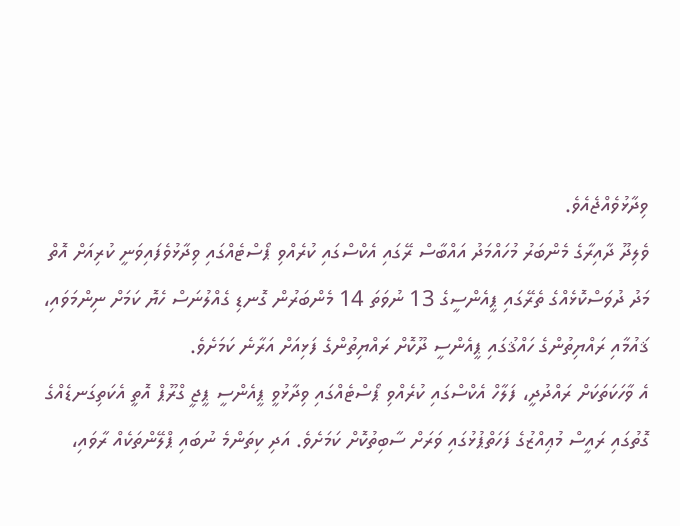ވިދާޅުވެއްޖެއެވެ.
ވެލިދޫ ދާއިރާގެ މެންބަރު މުހައްމަދު އައްބާސް ރޭގައި އެކްސްގައި ކުރެއްވި ޕޯސްޓެއްގައި ވިދާޅުވެފައިވަނީ ކުރިއަށް އޮތް މަދު ދުވަސްކޮޅެއްގެ ތެރޭގައި ޕީއެންސީގެ 13 ނުވަތަ 14 މެންބަރުން ގޮނޑި ގެއްލުނަސް ހެޔޮ ކަމަށް ނިންމަވައި، ޤައުމާއި ރައްޔިތުންގެ ހައްޤުގައި ޕީއެންސީ ދޫކޮށް ރައްޔިތުންގެ ފަޅިއަށް އަރާނެ ކަމަށެވެ.
އެ ވާހަކަތަކަށް ރައްދުދީ، ފަލާހް އެކްސްގައި ކުރެއްވި ޕޯސްޓެއްގައި ވިދާޅުވީ ޕީއެންސީ ޕީޖީ ގްރޫޕް އޮތީ އެކަތިގަނޑެއްގެ ގޮތުގައި ރައީސް މުޢިއްޒުގެ ފަހަތްޕުޅުގައި ވަރަށް ސާބިތުކޮށް ކަމަށެވެ. އަދި ކިތަންމެ ނުބައި ޕްލޭންތަކެއް ރާވައި،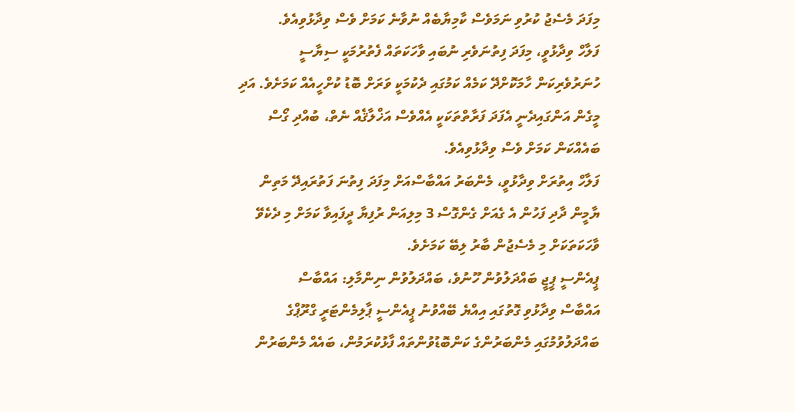މިފަދަ މެސެޖު ކުރުވި ނަމަވެސް ކާމިޔާބެއް ނުވާނެ ކަމަށް ވެސް ވިދާޅުވިއެވެ.
ފަލާހް ވިދާޅުވީ، މިފަދަ ފިތުނަވެރި ނުބައި ވާހަކަތައް ފެތުރުމަކީ ސިޔާސީ ހުނަރުވެރިކަން ހާމަކޮށްދޭ ކަމެއް ކަމުގައި ދެކުމަކީ ވަރަށް ބޮޑު ކުށްހީއެއް ކަމަށެވެ. އަދި މީގެން އަންގައިދެނީ އެފަދަ ފަރާތްތަކަކީ އެއްވެސް އަޚްލާޤެއް ނެތް، ބުއްދި ގޯސް ބައެއްކަން ކަމަށް ވެސް ވިދާޅުވިއެވެ.
ފަލާހް އިތުރަށް ވިދާޅުވީ، މެންބަރު އައްބާސްއަށް މިފަދަ ފިތުނަ ފަތުރައިދޭ މަތިން ޔާމީން ދާދި ފަހުން އެ ގެއަށް ގެންގޮސް 3 މިލިއަން ރުފިޔާ ދީފައިވާ ކަމަށް މި ދެކެވޭ ވާހަކަތަކަށް މި މެސެޖުން ބާރު ލިބޭ ކަމަށެވެ.
ޕީއެންސީ ޕީޖީ ބައްދަލުވުން ހޫނުވެ، ބައްދަލުވުން ނިންމާލި: އައްބާސް
އައްބާސް ވިދާޅުވި ގޮތުގައި އިއްޔެ ބޭއްވުނު ޕީއެންސީ ޕާލިމެންޓަރީ ގްރޫޕްގެ ބައްދަލުވުމުގައި މެންބަރުންގެ ކަންބޮޑުވުންތައް ފާޅުކުރަމުން، ބައެއް މެންބަރުން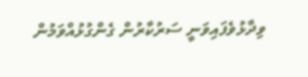ވިދާޅުވެފައިވަނީ ސަރުކާރުން ގެންގުޅުއްވަމުން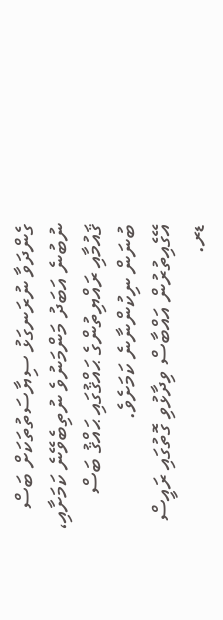ގެންދަވާ ނުރަނގަޅު ސިޔާސަތުތަކަށް ބަސް ނުބުނެ އަބަދު މަންމަނުވެ ނުތިބެވޭނެ ކަމަށާއި، ޤައުމާއި ރައްޔިތުންގެ ޙައްޤުގައި ޙައްޤު ބަސް ބުނަން ނިކުންނާނެ ކަމަށެވެ.
އޭގެއިތުރުން އައްބާސް ވިދާޅުވި ގޮތުގައި ރައީސް ޑރ.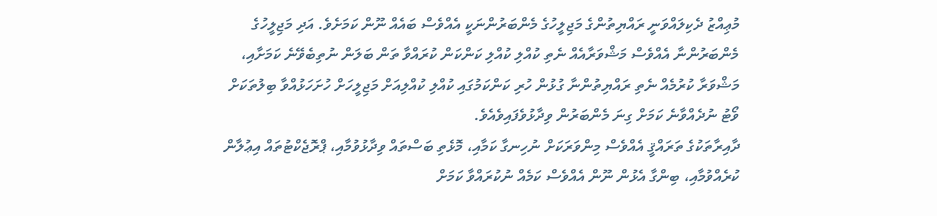މުޢިއްޒު ދެކިލައްވަނީ ރައްޔިތުންގެ މަޖިލީހުގެ މެންބަރުންނަކީ އެއްވެސް ބައެއް ނޫން ކަމަށެވެ. އަދި މަޖިލީހުގެ މެންބަރުންނާ އެއްވެސް މަޝްވަރާއެއް ނެތި ކުއްލި ކުއްލި ކަންކަން ކުރައްވާ ތަން ބަލަން ނުތިބެވޭނެ ކަމަށާއި، މަޝްވަރާ ކުރުމެއް ނެތި ރައްޔިތުންނާ ގުޅުން ހުރި ކަންކަމުގައި ކުއްލި ކުއްލިއަށް މަޖިލީހަށް ހުށަހަޅުއްވާ ބިލުތަކަށް ވޯޓު ނުދެއްވާނެ ކަމަށް ގިނަ މެންބަރުން ވިދާޅުވެފައިވެއެވެ.
ދާއިރާތަކުގެ ތަރައްޤީ އެއްވެސް މިންވަރަކަށް ނުހިނގާ ކަމާއި، މޮޅެތި ބަސްތައް ވިދާޅުވުމާއި، ޕްރޮޖެކްޓުތައް އިޢުލާން ކުރެއްވުމާއި، ބިންގާ އެޅުން ނޫން އެއްވެސް ކަމެއް ނުކުރައްވާ ކަމަށް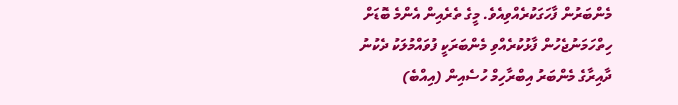މެންބަރުން ފާހަގަކުރެއްވިއެވެ. މީގެ ތެރެއިން އެންމެ ބޮޑަށް ހިތްހަމަނުޖެހުން ފާޅުކުރެއްވި މެންބަރަކީ ފުވައްމުލަކު ދެކުނު ދާއިރާގެ މެންބަރު އިބްރާހިމް ހުސެއިން (އިއްބެ)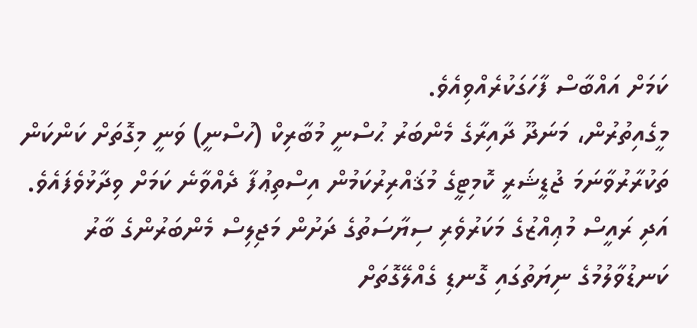ކަމަށް އައްބާސް ފާހަގަކުރެއްވިއެވެ.
މީގެއިތުރުން، މަނަދޫ ދާއިރާގެ މެންބަރު ޙުސްނީ މުބާރިކް (ހުސްނީ) ވަނީ މިގޮތަށް ކަންކަން ތަކުރާރުވާނަމަ ޖުޑީޝަރީ ކޮމިޓީގެ މުޤައްރިރުކަމުން އިސްތިޢުފާ ދެއްވާނެ ކަމަށް ވިދާޅުވެފައެވެ. އަދި ރައީސް މުޢިއްޒުގެ މަކަރުވެރި ސިޔާސަތުގެ ދަށުން މަޖިލިސް މެންބަރުންގެ ބާރު ކަނޑުވާލުމުގެ ނިޔަތުގައި ގޮނޑި ގެއްލޭގޮތަށް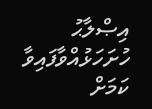އިޞްލާޙު ހުށަހަޅުއްވާފައިވާ ކަމަށް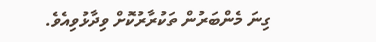ގިނަ މެންބަރުން ތަކުރާރުކޮށް ވިދާޅުވިއެވެ.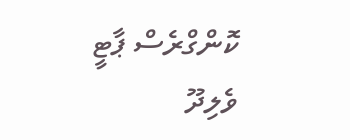ކޮންގްރެސް ޕާޓީ ވެލިދޫ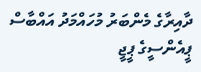ދާއިރާގެ މެންބަރު މުހައްމަދު އައްބާސް ޕީއެންސީގެ ޕީޖީ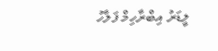ލީޑަރު އިބްރާހިމް ފަލާހު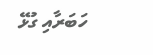ހަބަރާއި ގުޅޭ